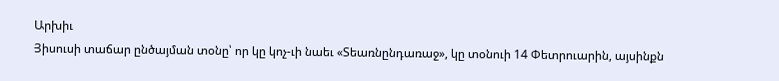Արխիւ
Յիսուսի տաճար ընծայման տօնը՝ որ կը կոչ-ւի նաեւ «Տեառնընդառաջ», կը տօնուի 14 Փետրուարին, այսինքն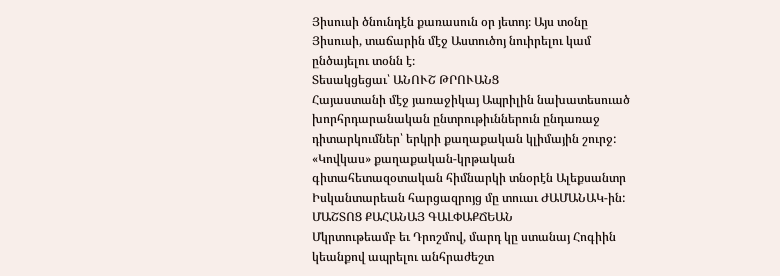Յիսուսի ծնունդէն քառասուն օր յետոյ։ Այս տօնը Յիսուսի, տաճարին մէջ Աստուծոյ նուիրելու կամ ընծայելու տօնն է։
Տեսակցեցաւ՝ ԱՆՈՒՇ ԹՐՈՒԱՆՑ
Հայաստանի մէջ յառաջիկայ Ապրիլին նախատեսուած խորհրդարանական ընտրութիւններուն ընդառաջ դիտարկումներ՝ երկրի քաղաքական կլիմային շուրջ:
«Կովկաս» քաղաքական-կրթական գիտահետազօտական հիմնարկի տնօրէն Ալեքսանտր Իսկանտարեան հարցազրոյց մը տուաւ ԺԱՄԱՆԱԿ-ին:
ՄԱՇՏՈՑ ՔԱՀԱՆԱՅ ԳԱԼՓԱՔՃԵԱՆ
Մկրտութեամբ եւ Դրոշմով, մարդ կը ստանայ Հոգիին կեանքով ապրելու անհրաժեշտ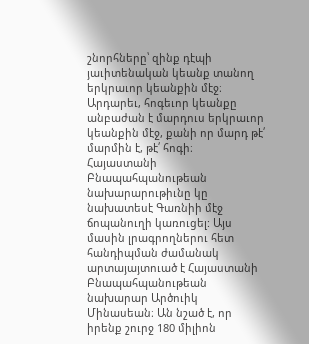շնորհները՝ զինք դէպի յաւիտենական կեանք տանող երկրաւոր կեանքին մէջ։ Արդարեւ, հոգեւոր կեանքը անբաժան է մարդուս երկրաւոր կեանքին մէջ, քանի որ մարդ թէ՛ մարմին է, թէ՛ հոգի։
Հայաստանի Բնապահպանութեան նախարարութիւնը կը նախատեսէ Գառնիի մէջ ճոպանուղի կառուցել: Այս մասին լրագրողներու հետ հանդիպման ժամանակ արտայայտուած է Հայաստանի Բնապահպանութեան նախարար Արծուիկ Մինասեան։ Ան նշած է, որ իրենք շուրջ 180 միլիոն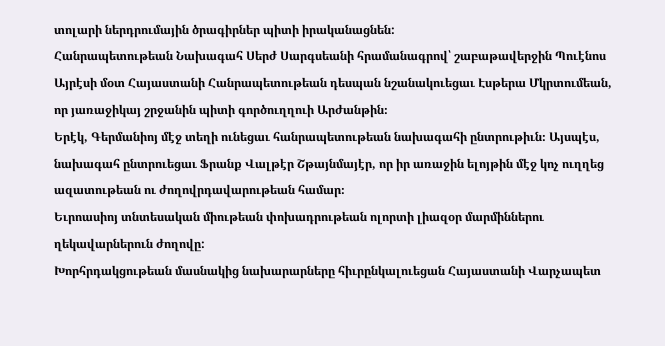տոլարի ներդրումային ծրագիրներ պիտի իրականացնեն:
Հանրապետութեան Նախագահ Սերժ Սարգսեանի հրամանագրով՝ շաբաթավերջին Պուէնոս Այրէսի մօտ Հայաստանի Հանրապետութեան դեսպան նշանակուեցաւ Էսթերա Մկրտումեան, որ յառաջիկայ շրջանին պիտի գործուղղուի Արժանթին։
Երէկ, Գերմանիոյ մէջ տեղի ունեցաւ հանրապետութեան նախագահի ընտրութիւն։ Այսպէս, նախագահ ընտրուեցաւ Ֆրանք Վալթէր Շթայնմայէր, որ իր առաջին ելոյթին մէջ կոչ ուղղեց ազատութեան ու ժողովրդավարութեան համար։
Եւրոասիոյ տնտեսական միութեան փոխադրութեան ոլորտի լիազօր մարմիններու ղեկավարներուն ժողովը:
Խորհրդակցութեան մասնակից նախարարները հիւրընկալուեցան Հայաստանի Վարչապետ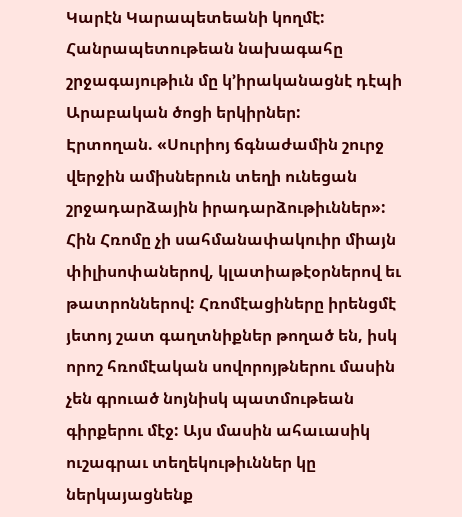Կարէն Կարապետեանի կողմէ:
Հանրապետութեան նախագահը շրջագայութիւն մը կ՚իրականացնէ դէպի Արաբական ծոցի երկիրներ:
Էրտողան. «Սուրիոյ ճգնաժամին շուրջ վերջին ամիսներուն տեղի ունեցան շրջադարձային իրադարձութիւններ»:
Հին Հռոմը չի սահմանափակուիր միայն փիլիսոփաներով, կլատիաթէօրներով եւ թատրոններով: Հռոմէացիները իրենցմէ յետոյ շատ գաղտնիքներ թողած են, իսկ որոշ հռոմէական սովորոյթներու մասին չեն գրուած նոյնիսկ պատմութեան գիրքերու մէջ: Այս մասին ահաւասիկ ուշագրաւ տեղեկութիւններ կը ներկայացնենք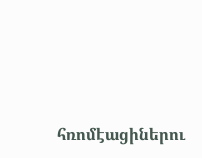հռոմէացիներու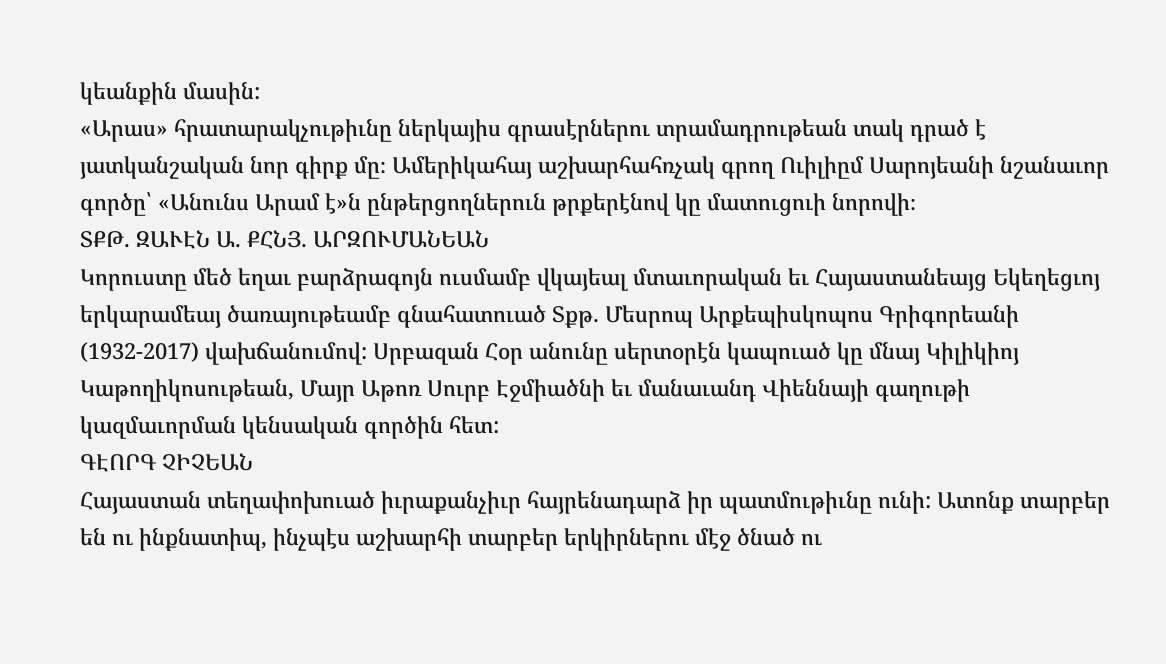կեանքին մասին:
«Արաս» հրատարակչութիւնը ներկայիս գրասէրներու տրամադրութեան տակ դրած է յատկանշական նոր գիրք մը։ Ամերիկահայ աշխարհահռչակ գրող Ուիլիըմ Սարոյեանի նշանաւոր գործը՝ «Անունս Արամ է»ն ընթերցողներուն թրքերէնով կը մատուցուի նորովի։
ՏՔԹ. ԶԱՒԷՆ Ա. ՔՀՆՅ. ԱՐԶՈՒՄԱՆԵԱՆ
Կորուստը մեծ եղաւ բարձրագոյն ուսմամբ վկայեալ մտաւորական եւ Հայաստանեայց Եկեղեցւոյ երկարամեայ ծառայութեամբ գնահատուած Տքթ. Մեսրոպ Արքեպիսկոպոս Գրիգորեանի (1932-2017) վախճանումով: Սրբազան Հօր անունը սերտօրէն կապուած կը մնայ Կիլիկիոյ Կաթողիկոսութեան, Մայր Աթոռ Սուրբ Էջմիածնի եւ մանաւանդ Վիեննայի գաղութի կազմաւորման կենսական գործին հետ:
ԳԷՈՐԳ ՉԻՉԵԱՆ
Հայաստան տեղափոխուած իւրաքանչիւր հայրենադարձ իր պատմութիւնը ունի: Ատոնք տարբեր են ու ինքնատիպ, ինչպէս աշխարհի տարբեր երկիրներու մէջ ծնած ու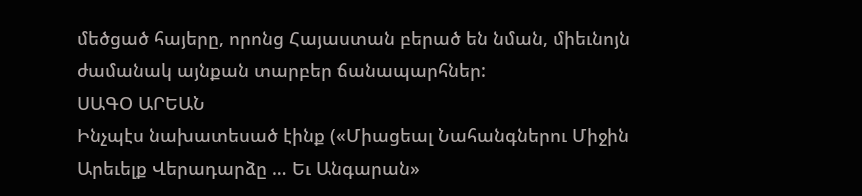մեծցած հայերը, որոնց Հայաստան բերած են նման, միեւնոյն ժամանակ այնքան տարբեր ճանապարհներ:
ՍԱԳՕ ԱՐԵԱՆ
Ինչպէս նախատեսած էինք («Միացեալ Նահանգներու Միջին Արեւելք Վերադարձը … Եւ Անգարան»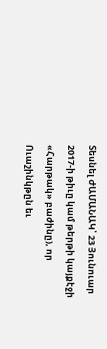Տեսնել ԺԱՄԱՆԱԿ՝ 23 Յունուար 2017-ի թիւը կամ թերթի կայքէջի «Հարթակ» բաժինը), որ Ուաշինկթըն եւ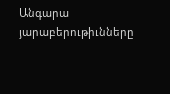Անգարա յարաբերութիւնները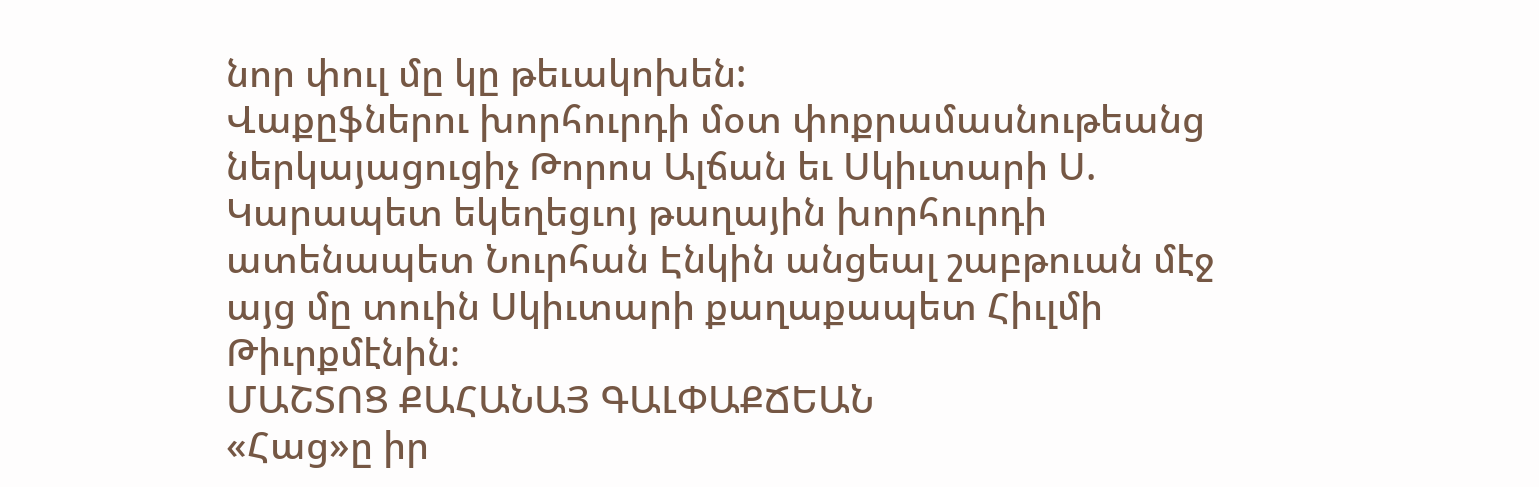նոր փուլ մը կը թեւակոխեն:
Վաքըֆներու խորհուրդի մօտ փոքրամասնութեանց ներկայացուցիչ Թորոս Ալճան եւ Սկիւտարի Ս. Կարապետ եկեղեցւոյ թաղային խորհուրդի ատենապետ Նուրհան Էնկին անցեալ շաբթուան մէջ այց մը տուին Սկիւտարի քաղաքապետ Հիւլմի Թիւրքմէնին։
ՄԱՇՏՈՑ ՔԱՀԱՆԱՅ ԳԱԼՓԱՔՃԵԱՆ
«Հաց»ը իր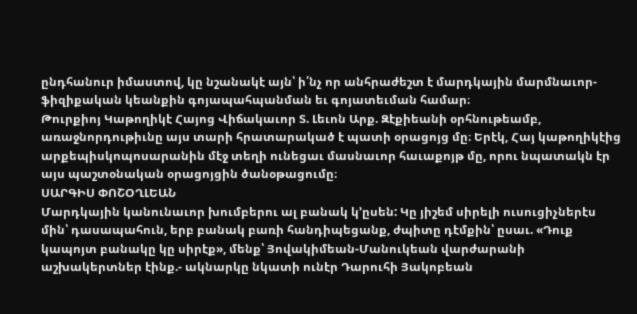ընդհանուր իմաստով, կը նշանակէ այն՝ ի՛նչ որ անհրաժեշտ է մարդկային մարմնաւոր-ֆիզիքական կեանքին գոյապահպանման եւ գոյատեւման համար։
Թուրքիոյ Կաթողիկէ Հայոց Վիճակաւոր Տ. Լեւոն Արք. Զէքիեանի օրհնութեամբ, առաջնորդութիւնը այս տարի հրատարակած է պատի օրացոյց մը։ Երէկ, Հայ կաթողիկէից արքեպիսկոպոսարանին մէջ տեղի ունեցաւ մասնաւոր հաւաքոյթ մը, որու նպատակն էր այս պաշտօնական օրացոյցին ծանօթացումը։
ՍԱՐԳԻՍ ՓՈՇՕՂԼԵԱՆ
Մարդկային կանունաւոր խումբերու ալ բանակ կ՚ըսեն: Կը յիշեմ սիրելի ուսուցիչներէս մին՝ դասապահուն, երբ բանակ բառի հանդիպեցանք, ժպիտը դէմքին՝ ըսաւ. «Դուք կապոյտ բանակը կը սիրէք», մենք՝ Յովակիմեան-Մանուկեան վարժարանի աշխակերտներ էինք.- ակնարկը նկատի ունէր Դարուհի Յակոբեան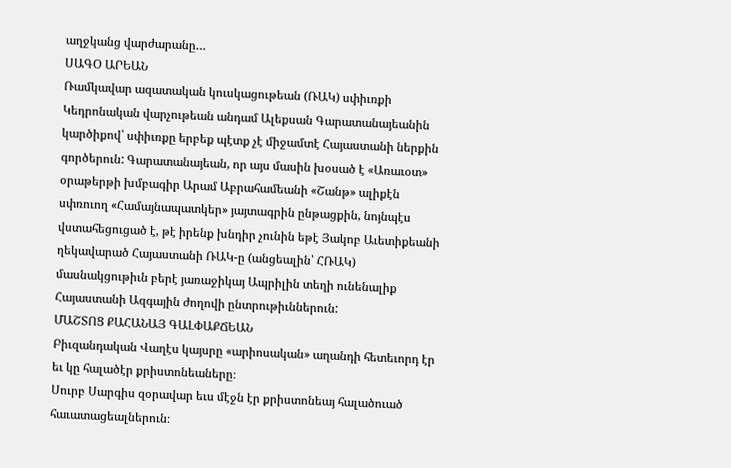աղջկանց վարժարանը…
ՍԱԳՕ ԱՐԵԱՆ
Ռամկավար ազատական կուսկացութեան (ՌԱԿ) սփիւռքի Կեդրոնական վարչութեան անդամ Ալեքսան Գարատանայեանին կարծիքով՝ սփիւռքը երբեք պէտք չէ միջամտէ Հայաստանի ներքին գործերուն: Գարատանայեան, որ այս մասին խօսած է «Առաւօտ» օրաթերթի խմբագիր Արամ Աբրահամեանի «Շանթ» ալիքէն սփռուող «Համայնապատկեր» յայտագրին ընթացքին, նոյնպէս վստահեցուցած է, թէ իրենք խնդիր չունին եթէ Յակոբ Աւետիքեանի ղեկավարած Հայաստանի ՌԱԿ-ը (անցեալին՝ ՀՌԱԿ) մասնակցութիւն բերէ յառաջիկայ Ապրիլին տեղի ունենալիք Հայաստանի Ազգային ժողովի ընտրութիւններուն:
ՄԱՇՏՈՑ ՔԱՀԱՆԱՅ ԳԱԼՓԱՔՃԵԱՆ
Բիւզանդական Վաղէս կայսրը «արիոսական» աղանդի հետեւորդ էր եւ կը հալածէր քրիստոնեաները։
Սուրբ Սարգիս զօրավար եւս մէջն էր քրիստոնեայ հալածուած հաւատացեալներուն։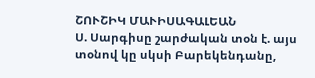ՇՈՒՇԻԿ ՄԱՒԻՍԱԳԱԼԵԱՆ
Ս. Սարգիսը շարժական տօն է. այս տօնով կը սկսի Բարեկենդանը,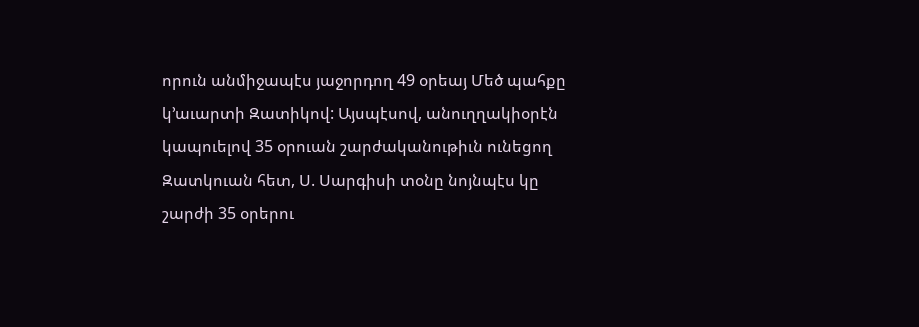որուն անմիջապէս յաջորդող 49 օրեայ Մեծ պահքը կ՚աւարտի Զատիկով: Այսպէսով, անուղղակիօրէն կապուելով 35 օրուան շարժականութիւն ունեցող Զատկուան հետ, Ս. Սարգիսի տօնը նոյնպէս կը շարժի 35 օրերու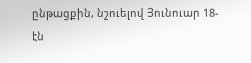ընթացքին, նշուելով Յունուար 18-էն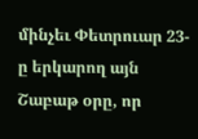մինչեւ Փետրուար 23-ը երկարող այն Շաբաթ օրը, որ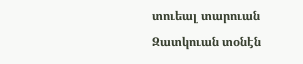տուեալ տարուան Զատկուան տօնէն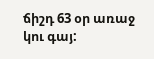ճիշդ 63 օր առաջ կու գայ: